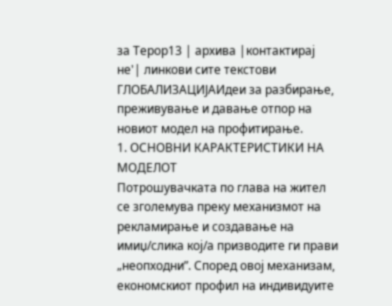за Терор13 | архива |контактирај не'| линкови сите текстови
ГЛОБАЛИЗАЦИЈАИдеи за разбирање, преживување и давање отпор на новиот модел на профитирање.
1. ОСНОВНИ КАРАКТЕРИСТИКИ НА МОДЕЛОТ
Потрошувачката по глава на жител се зголемува преку механизмот на рекламирање и создавање на имиџ/слика кој/а призводите ги прави „неопходни”. Според овој механизам, економскиот профил на индивидуите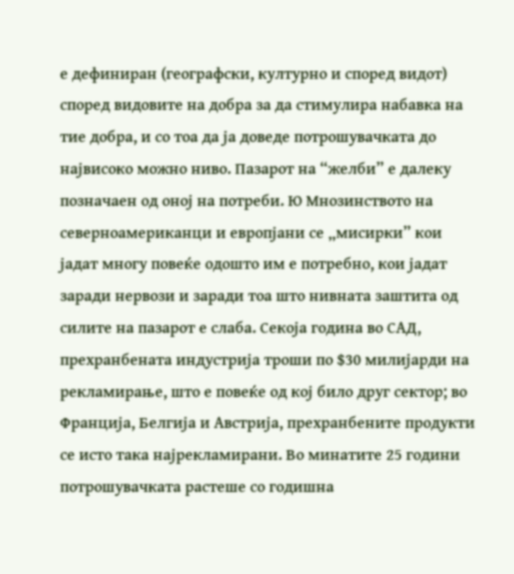е дефиниран (географски, културно и според видот) според видовите на добра за да стимулира набавка на тие добра, и со тоа да ја доведе потрошувачката до највисоко можно ниво. Пазарот на “желби” е далеку позначаен од оној на потреби. Ю Мнозинството на северноамериканци и европјани се „мисирки” кои јадат многу повеќе одошто им е потребно, кои јадат заради нервози и заради тоа што нивната заштита од силите на пазарот е слаба. Секоја година во САД, прехранбената индустрија троши по $30 милијарди на рекламирање, што е повеќе од кој било друг сектор; во Франција, Белгија и Австрија, прехранбените продукти се исто така најрекламирани. Во минатите 25 години потрошувачката растеше со годишна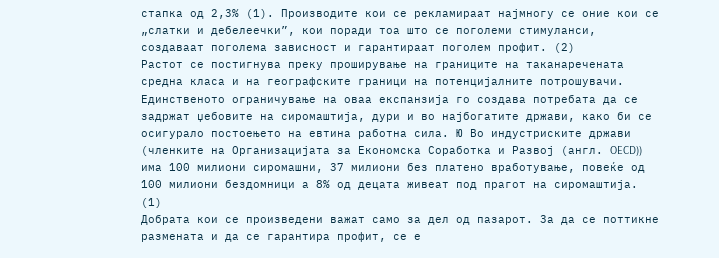стапка од 2,3% (1). Производите кои се рекламираат најмногу се оние кои се „слатки и дебелеечки”, кои поради тоа што се поголеми стимуланси, создаваат поголема зависност и гарантираат поголем профит. (2)
Растот се постигнува преку проширување на границите на таканаречената средна класа и на географските граници на потенцијалните потрошувачи. Единственото ограничување на оваа експанзија го создава потребата да се задржат џебовите на сиромаштија, дури и во најбогатите држави, како би се осигурало постоењето на евтина работна сила. Ю Во индустриските држави (членките на Организацијата за Економска Соработка и Развој (англ. OECD)) има 100 милиони сиромашни, 37 милиони без платено вработување, повеќе од 100 милиони бездомници а 8% од децата живеат под прагот на сиромаштија. (1)
Добрата кои се произведени важат само за дел од пазарот. За да се поттикне размената и да се гарантира профит, сe е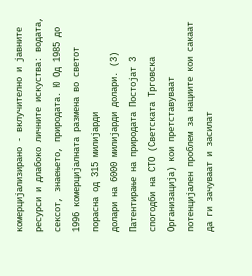комерцијализирано - вклучително и јавните ресурси и длабоко личните искуства: водата, сексот, знаењето, природата. Ю Од 1985 до 1996 комерцијалната размена во светот порасна од 315 милијарди
долари на 6000 милијарди долари. (3) Патентирање на природата Постојат 3 спогодби на СТО (Светската Трговска Организација) кои претставуваат
потенцијален проблем за нациите кои сакаат да ги зачуваат и засилат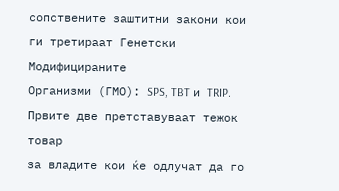сопствените заштитни закони кои ги третираат Генетски Модифицираните
Организми (ГМО): SPS, TBT и TRIP. Првите две претставуваат тежок товар
за владите кои ќе одлучат да го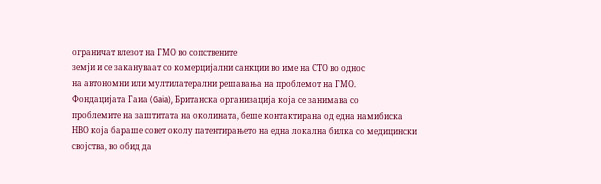ограничат влезот на ГМО во сопствените
земји и се закануваат со комерцијални санкции во име на СТО во однос
на автономни или мултилатерални решавања на проблемот на ГМО.
Фондацијата Гаиа (Gaia), Британска организација која се занимава со
проблемите на заштитата на околината, беше контактирана од една намибиска
НВО која бараше совет околу патентирањето на една локална билка со медицински
својства, во обид да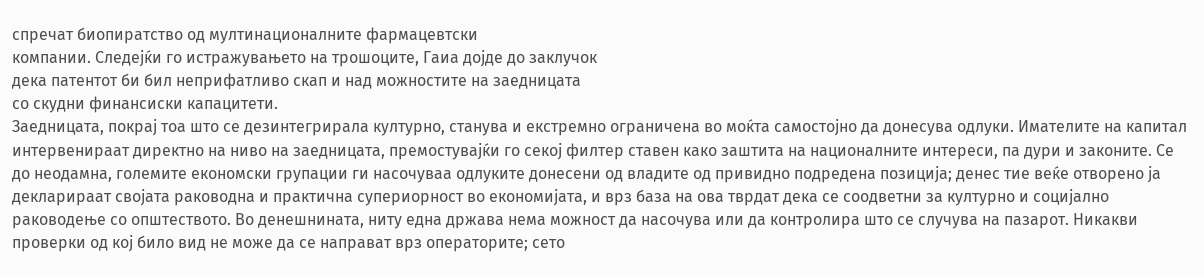спречат биопиратство од мултинационалните фармацевтски
компании. Следејќи го истражувањето на трошоците, Гаиа дојде до заклучок
дека патентот би бил неприфатливо скап и над можностите на заедницата
со скудни финансиски капацитети.
Заедницата, покрај тоа што се дезинтегрирала културно, станува и екстремно ограничена во моќта самостојно да донесува одлуки. Имателите на капитал интервенираат директно на ниво на заедницата, премостувајќи го секој филтер ставен како заштита на националните интереси, па дури и законите. Сe до неодамна, големите економски групации ги насочуваа одлуките донесени од владите од привидно подредена позиција; денес тие веќе отворено ја декларираат својата раководна и практична супериорност во економијата, и врз база на ова тврдат дека се соодветни за културно и социјално раководење со општеството. Во денешнината, ниту една држава нема можност да насочува или да контролира што се случува на пазарот. Никакви проверки од кој било вид не може да се направат врз операторите; сето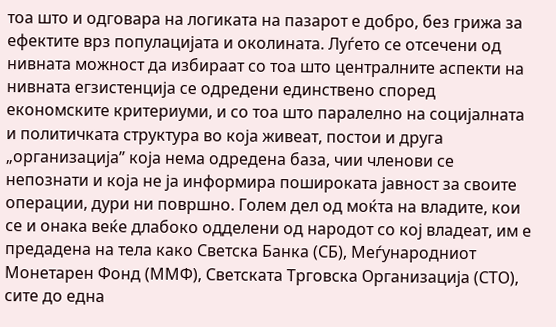тоа што и одговара на логиката на пазарот е добро, без грижа за ефектите врз популацијата и околината. Луѓето се отсечени од нивната можност да избираат со тоа што централните аспекти на нивната егзистенција се одредени единствено според економските критериуми, и со тоа што паралелно на социјалната и политичката структура во која живеат, постои и друга „организација” која нема одредена база, чии членови се непознати и која не ја информира пошироката јавност за своите операции, дури ни површно. Голем дел од моќта на владите, кои се и онака веќе длабоко одделени од народот со кој владеат, им е предадена на тела како Светска Банка (СБ), Меѓународниот Монетарен Фонд (ММФ), Светската Трговска Организација (СТО), сите до една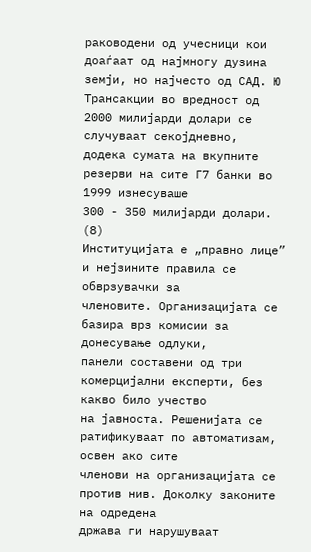раководени од учесници кои доаѓаат од најмногу дузина земји, но најчесто од САД. Ю Трансакции во вредност од 2000 милијарди долари се случуваат секојдневно,
додека сумата на вкупните резерви на сите Г7 банки во 1999 изнесуваше
300 - 350 милијарди долари. (8)
Институцијата е „правно лице” и нејзините правила се обврзувачки за
членовите. Организацијата се базира врз комисии за донесување одлуки,
панели составени од три комерцијални експерти, без какво било учество
на јавноста. Решенијата се ратификуваат по автоматизам, освен ако сите
членови на организацијата се против нив. Доколку законите на одредена
држава ги нарушуваат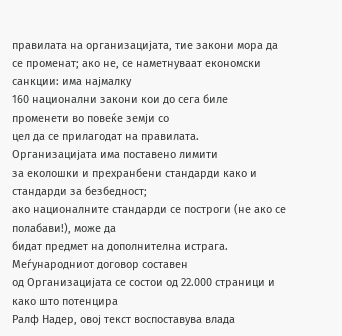правилата на организацијата, тие закони мора да
се променат; ако не, се наметнуваат економски санкции: има најмалку
160 национални закони кои до сега биле променети во повеќе земји со
цел да се прилагодат на правилата. Организацијата има поставено лимити
за еколошки и прехранбени стандарди како и стандарди за безбедност;
ако националните стандарди се построги (не ако се полабави!), може да
бидат предмет на дополнителна истрага. Меѓународниот договор составен
од Организацијата се состои од 22.000 страници и како што потенцира
Ралф Надер, овој текст воспоставува влада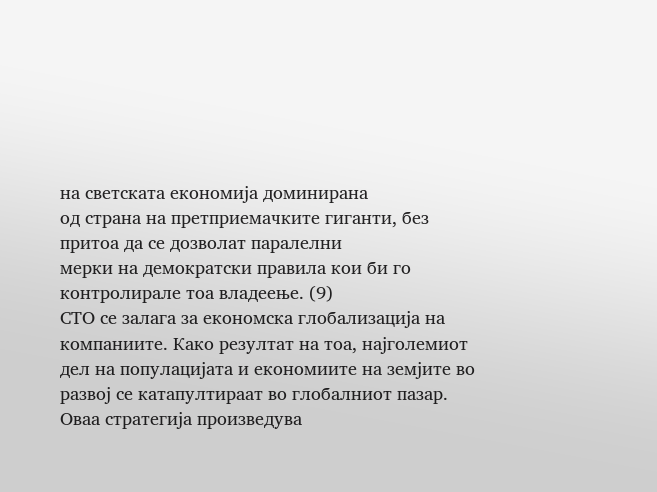на светската економија доминирана
од страна на претприемачките гиганти, без притоа да се дозволат паралелни
мерки на демократски правила кои би го контролирале тоа владеење. (9)
СТО се залага за економска глобализација на компаниите. Како резултат на тоа, најголемиот дел на популацијата и економиите на земјите во развој се катапултираат во глобалниот пазар. Оваа стратегија произведува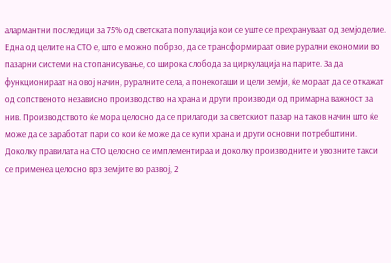алармантни последици за 75% од светската популација кои сe уште се прехрануваат од земјоделие. Една од целите на СТО е, што е можно побрзо, да се трансформираат овие рурални економии во пазарни системи на стопанисување, со широка слобода за циркулација на парите. За да функционираат на овој начин, руралните села, а понекогаши и цели земји, ќе мораат да се откажат од сопственото независно производство на храна и други производи од примарна важност за нив. Производството ќе мора целосно да се прилагоди за светскиот пазар на таков начин што ќе може да се заработат пари со кои ќе може да се купи храна и други основни потребштини. Доколку правилата на СТО целосно се имплементираа и доколку производните и увозните такси се применеа целосно врз земјите во развој, 2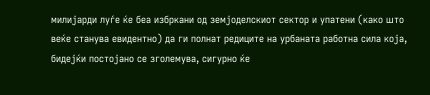милијарди луѓе ќе беа избркани од земјоделскиот сектор и упатени (како што веќе станува евидентно) да ги полнат редиците на урбаната работна сила која, бидејќи постојано се зголемува, сигурно ќе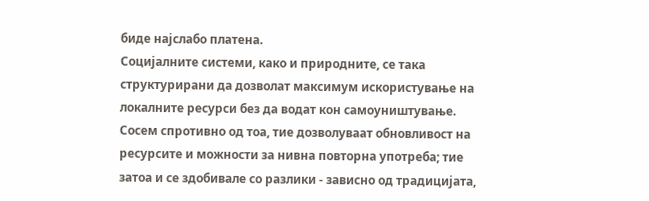биде најслабо платена.
Социјалните системи, како и природните, се така структурирани да дозволат максимум искористување на локалните ресурси без да водат кон самоуништување. Сосем спротивно од тоа, тие дозволуваат обновливост на ресурсите и можности за нивна повторна употреба; тие затоа и се здобивале со разлики - зависно од традицијата,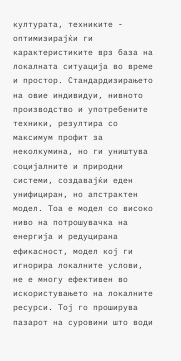културата, техниките - оптимизирајќи ги карактеристиките врз база на локалната ситуација во време и простор. Стандардизирањето на овие индивидуи, нивното производство и употребените техники, резултира со максимум профит за неколкумина, но ги уништува социјалните и природни системи, создавајќи еден унифициран, но апстрактен модел. Тоа е модел со високо ниво на потрошувачка на енергија и редуцирана ефикасност, модел кој ги игнорира локалните услови, не е многу ефективен во искористувањето на локалните ресурси. Тој го проширува пазарот на суровини што води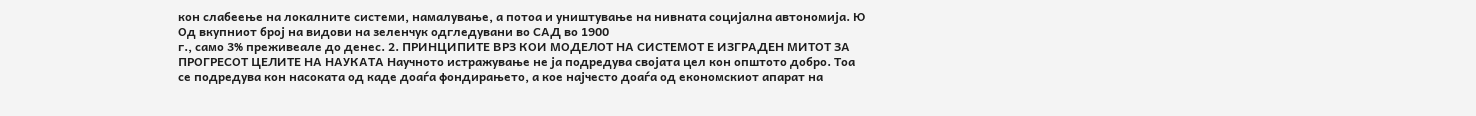кон слабеење на локалните системи, намалување, а потоа и уништување на нивната социјална автономија. Ю Од вкупниот број на видови на зеленчук одгледувани во САД во 1900
г., само 3% преживеале до денес. 2. ПРИНЦИПИТЕ ВРЗ КОИ МОДЕЛОТ НА СИСТЕМОТ Е ИЗГРАДЕН МИТОТ ЗА ПРОГРЕСОТ ЦЕЛИТЕ НА НАУКАТА Научното истражување не ја подредува својата цел кон општото добро. Тоа се подредува кон насоката од каде доаѓа фондирањето, а кое најчесто доаѓа од економскиот апарат на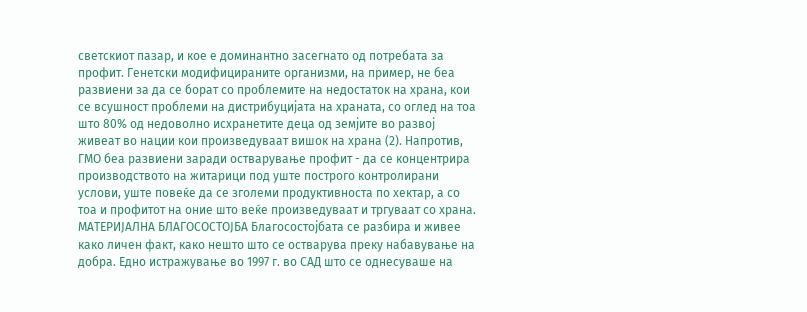светскиот пазар, и кое е доминантно засегнато од потребата за профит. Генетски модифицираните организми, на пример, не беа развиени за да се борат со проблемите на недостаток на храна, кои се всушност проблеми на дистрибуцијата на храната, со оглед на тоа што 80% од недоволно исхранетите деца од земјите во развој живеат во нации кои произведуваат вишок на храна (2). Напротив, ГМО беа развиени заради остварување профит - да се концентрира производството на житарици под уште построго контролирани услови, уште повеќе да се зголеми продуктивноста по хектар, а со тоа и профитот на оние што веќе произведуваат и тргуваат со храна. МАТЕРИЈАЛНА БЛАГОСОСТОЈБА Благосостојбата се разбира и живее како личен факт, како нешто што се остварува преку набавување на добра. Едно истражување во 1997 г. во САД што се однесуваше на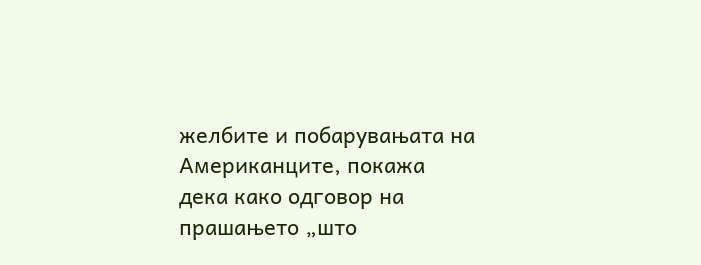желбите и побарувањата на Американците, покажа дека како одговор на прашањето „што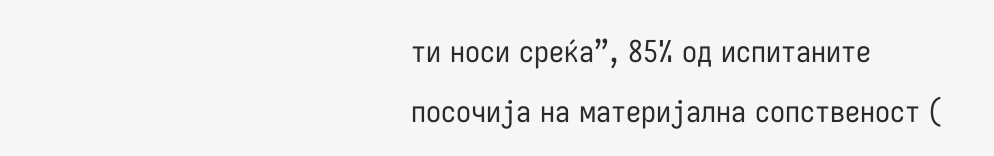ти носи среќа”, 85% од испитаните посочија на материјална сопственост (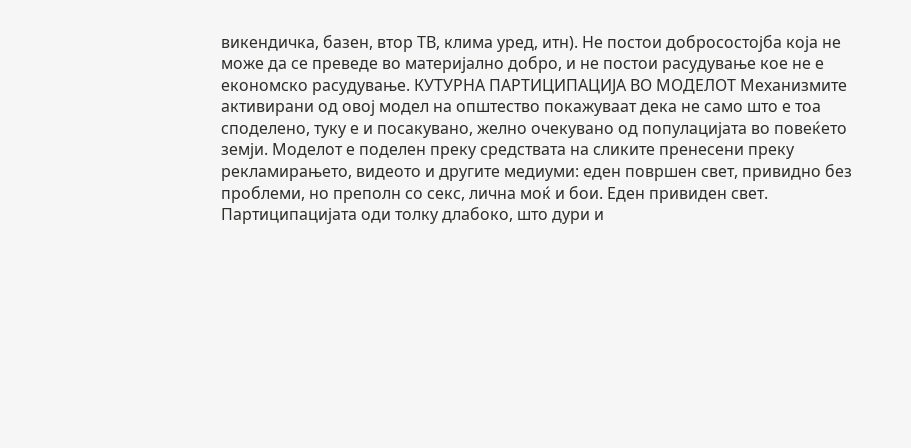викендичка, базен, втор ТВ, клима уред, итн). Не постои добросостојба која не може да се преведе во материјално добро, и не постои расудување кое не е економско расудување. КУТУРНА ПАРТИЦИПАЦИЈА ВО МОДЕЛОТ Механизмите активирани од овој модел на општество покажуваат дека не само што е тоа споделено, туку е и посакувано, желно очекувано од популацијата во повеќето земји. Моделот е поделен преку средствата на сликите пренесени преку рекламирањето, видеото и другите медиуми: еден површен свет, привидно без проблеми, но преполн со секс, лична моќ и бои. Еден привиден свет. Партиципацијата оди толку длабоко, што дури и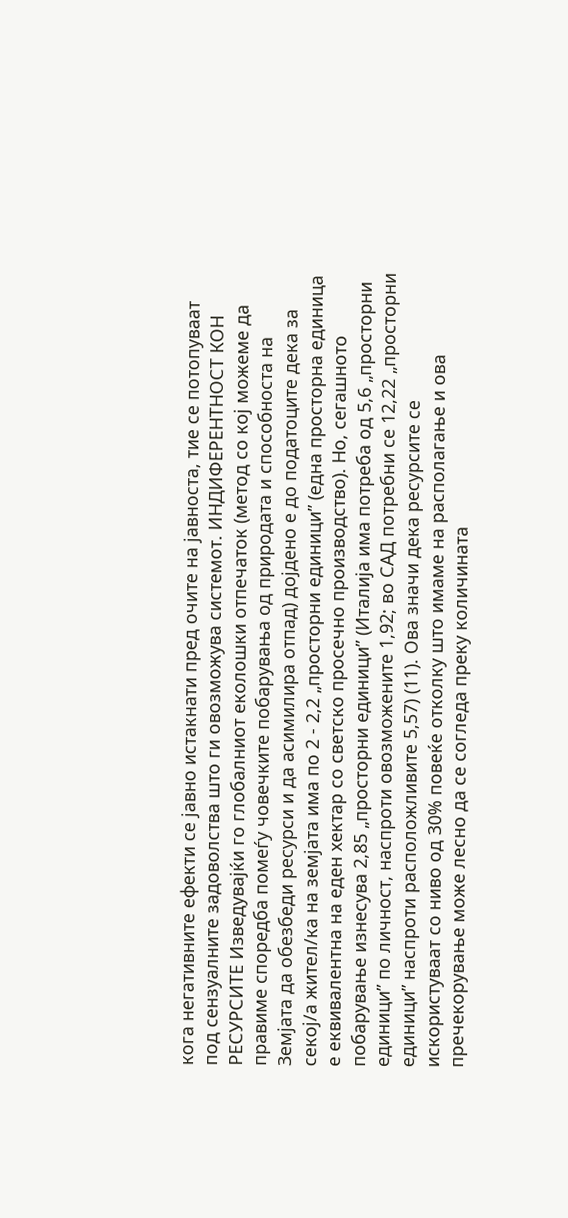кога негативните ефекти се јавно истакнати пред очите на јавноста, тие се потопуваат под сензуалните задоволства што ги овозможува системот. ИНДИФЕРЕНТНОСТ КОН РЕСУРСИТЕ Изведувајќи го глобалниот еколошки отпечаток (метод со кој можеме да правиме споредба помеѓу човечките побарувања од природата и способноста на Земјата да обезбеди ресурси и да асимилира отпад) дојдено е до податоците дека за секој/а жител/ка на земјата има по 2 - 2,2 „просторни единици” (една просторна единица е еквивалентна на еден хектар со светско просечно производство). Но, сегашното побарување изнесува 2,85 „просторни единици” (Италија има потреба од 5,6 „просторни единици” по личност, наспроти овозможените 1,92; во САД потребни се 12,22 „просторни единици” наспроти расположливите 5,57) (11). Ова значи дека ресурсите се искористуваат со ниво од 30% повеќе отколку што имаме на располагање и ова пречекорување може лесно да се согледа преку количината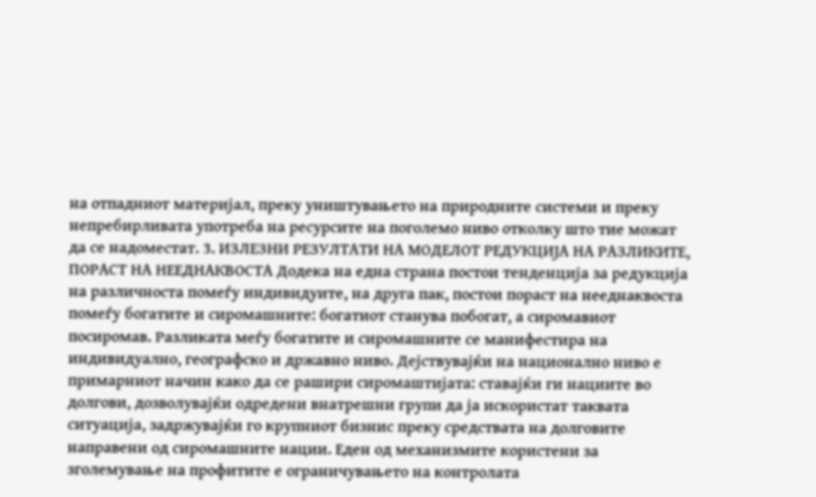на отпадниот материјал, преку уништувањето на природните системи и преку непребирливата употреба на ресурсите на поголемо ниво отколку што тие можат да се надоместат. 3. ИЗЛЕЗНИ РЕЗУЛТАТИ НА МОДЕЛОТ РЕДУКЦИЈА НА РАЗЛИКИТЕ, ПОРАСТ НА НЕЕДНАКВОСТА Додека на една страна постои тенденција за редукција на различноста помеѓу индивидуите, на друга пак, постои пораст на нееднаквоста помеѓу богатите и сиромашните: богатиот станува побогат, а сиромавиот посиромав. Разликата меѓу богатите и сиромашните се манифестира на индивидуално, географско и државно ниво. Дејствувајќи на национално ниво е примарниот начин како да се рашири сиромаштијата: ставајќи ги нациите во долгови, дозволувајќи одредени внатрешни групи да ја искористат таквата ситуација, задржувајќи го крупниот бизнис преку средствата на долговите направени од сиромашните нации. Еден од механизмите користени за зголемување на профитите е ограничувањето на контролата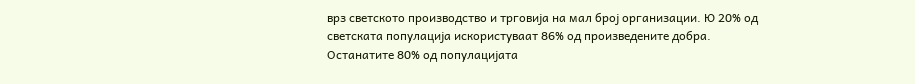врз светското производство и трговија на мал број организации. Ю 20% од светската популација искористуваат 86% од произведените добра.
Останатите 80% од популацијата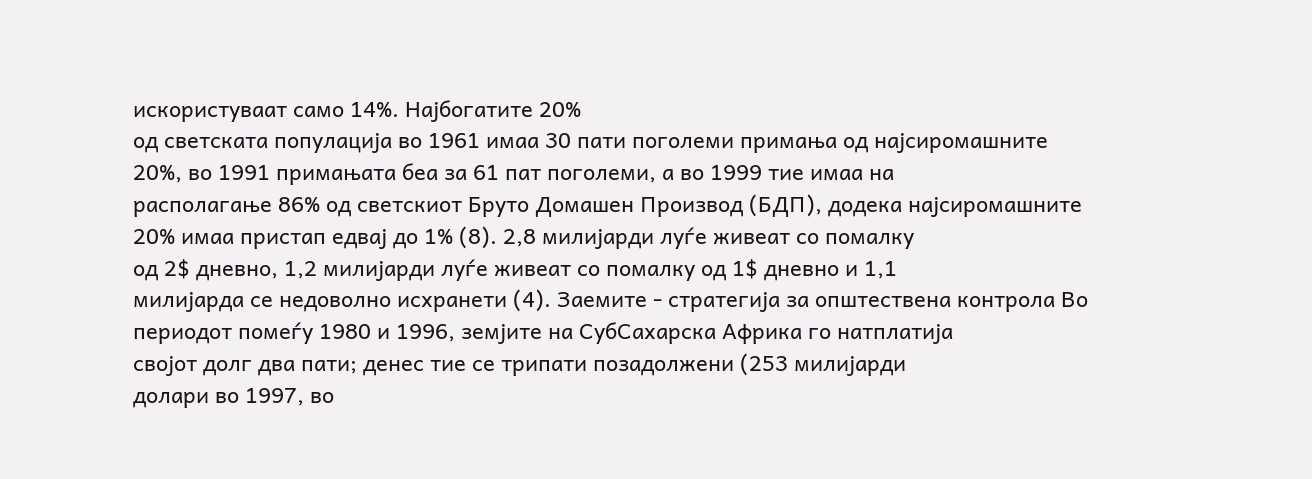искористуваат само 14%. Најбогатите 20%
од светската популација во 1961 имаа 30 пати поголеми примања од најсиромашните
20%, во 1991 примањата беа за 61 пат поголеми, а во 1999 тие имаа на
располагање 86% од светскиот Бруто Домашен Производ (БДП), додека најсиромашните
20% имаа пристап едвај до 1% (8). 2,8 милијарди луѓе живеат со помалку
од 2$ дневно, 1,2 милијарди луѓе живеат со помалку од 1$ дневно и 1,1
милијарда се недоволно исхранети (4). Заемите - стратегија за општествена контрола Во периодот помеѓу 1980 и 1996, земјите на СубСахарска Африка го натплатија
својот долг два пати; денес тие се трипати позадолжени (253 милијарди
долари во 1997, во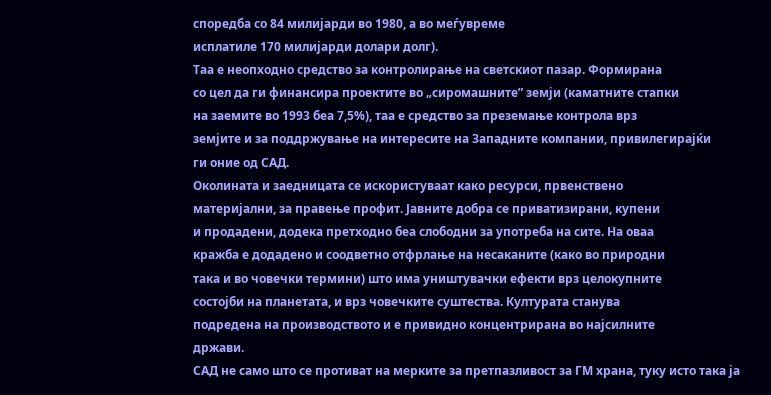споредба со 84 милијарди во 1980, а во меѓувреме
исплатиле 170 милијарди долари долг).
Таа е неопходно средство за контролирање на светскиот пазар. Формирана
со цел да ги финансира проектите во „сиромашните” земји (каматните стапки
на заемите во 1993 беа 7,5%), таа е средство за преземање контрола врз
земјите и за поддржување на интересите на Западните компании, привилегирајќи
ги оние од САД.
Околината и заедницата се искористуваат како ресурси, првенствено
материјални, за правење профит. Јавните добра се приватизирани, купени
и продадени, додека претходно беа слободни за употреба на сите. На оваа
кражба е додадено и соодветно отфрлање на несаканите (како во природни
така и во човечки термини) што има уништувачки ефекти врз целокупните
состојби на планетата, и врз човечките суштества. Културата станува
подредена на производството и е привидно концентрирана во најсилните
држави.
САД не само што се противат на мерките за претпазливост за ГМ храна, туку исто така ја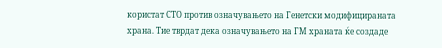користат СТО против означувањето на Генетски модифицираната храна. Тие тврдат дека означувањето на ГМ храната ќе создаде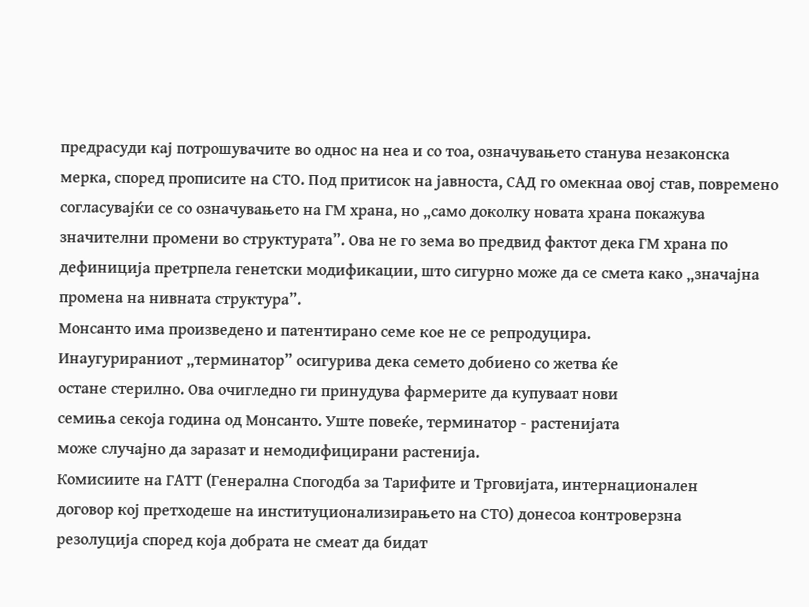предрасуди кај потрошувачите во однос на неа и со тоа, означувањето станува незаконска мерка, според прописите на СТО. Под притисок на јавноста, САД го омекнаа овој став, повремено согласувајќи се со означувањето на ГМ храна, но „само доколку новата храна покажува значителни промени во структурата”. Ова не го зема во предвид фактот дека ГМ храна по дефиниција претрпела генетски модификации, што сигурно може да се смета како „значајна промена на нивната структура”.
Монсанто има произведено и патентирано семе кое не се репродуцира.
Инаугурираниот „терминатор” осигурива дека семето добиено со жетва ќе
остане стерилно. Ова очигледно ги принудува фармерите да купуваат нови
семиња секоја година од Монсанто. Уште повеќе, терминатор - растенијата
може случајно да заразат и немодифицирани растенија.
Комисиите на ГАТТ (Генерална Спогодба за Тарифите и Трговијата, интернационален
договор кој претходеше на институционализирањето на СТО) донесоа контроверзна
резолуција според која добрата не смеат да бидат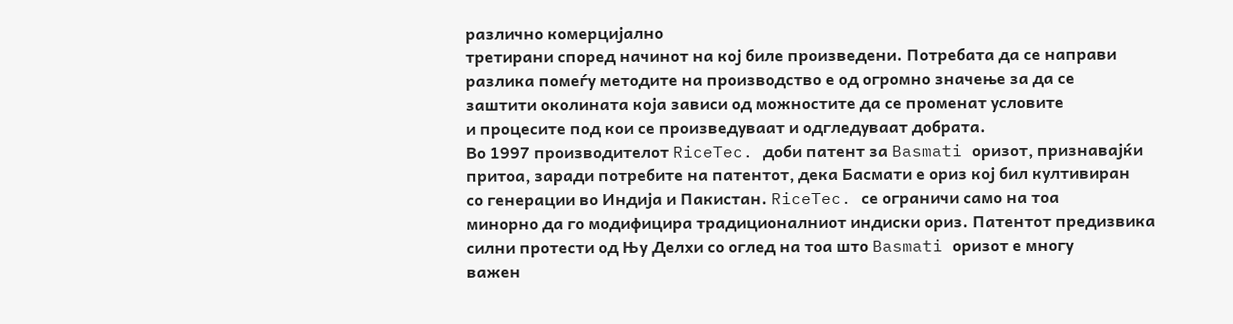различно комерцијално
третирани според начинот на кој биле произведени. Потребата да се направи
разлика помеѓу методите на производство е од огромно значење за да се
заштити околината која зависи од можностите да се променат условите
и процесите под кои се произведуваат и одгледуваат добрата.
Во 1997 производителот RiceTec. доби патент за Basmati оризот, признавајќи
притоа, заради потребите на патентот, дека Басмати е ориз кој бил култивиран
со генерации во Индија и Пакистан. RiceTec. се ограничи само на тоа
минорно да го модифицира традиционалниот индиски ориз. Патентот предизвика
силни протести од Њу Делхи со оглед на тоа што Basmati оризот е многу
важен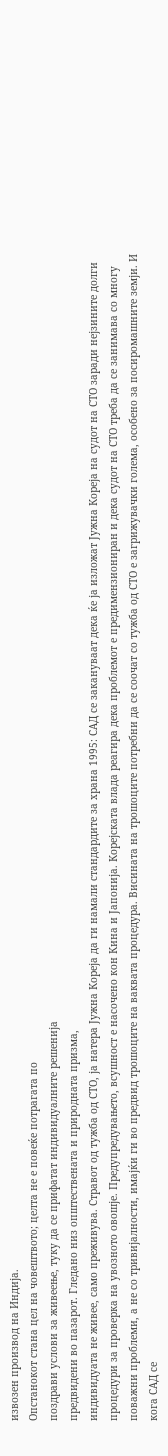извозен производ на Индија.
Опстанокот стана цел на човештвото; целта не е повеќе потрагата по
поздрави услови за живеење, туку да се прифатат индивидуалните решенија
предвидени во пазарот. Гледано низ општествената и природната призма,
индивидуата не живее, само преживува. Стравот од тужба од СТО, ја натера Јужна Кореја да ги намали стандардите за храна 1995: САД се закануваат дека ќе ја изложат Јужна Кореја на судот на СТО заради нејзините долги процедури за проверка на увозното овошје. Предупредувањето, всушност е насочено кон Кина и Јапонија. Корејската влада реагира дека проблемот е предимензиониран и дека судот на СТО треба да се занимава со многу поважни проблеми, а не со тривијалности, имајќи ги во предвид трошоците на ваквата процедура. Висината на трошоците потребни да се соочат со тужба од СТО е загрижувачки голема, особено за посиромашните земји. И кога САД се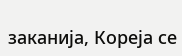заканија, Кореја се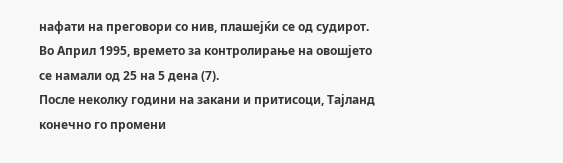нафати на преговори со нив, плашејќи се од судирот. Во Април 1995, времето за контролирање на овошјето се намали од 25 на 5 дена (7).
После неколку години на закани и притисоци, Тајланд конечно го промени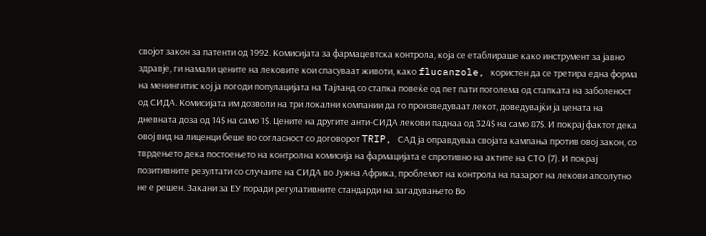својот закон за патенти од 1992. Комисијата за фармацевтска контрола, која се етаблираше како инструмент за јавно здравје, ги намали цените на лековите кои спасуваат животи, како flucanzole, користен да се третира една форма на менингитис кој ја погоди популацијата на Тајланд со стапка повеќе од пет пати поголема од стапката на заболеност од СИДА. Комисијата им дозволи на три локални компании да го произведуваат лекот, доведувајќи ја цената на дневната доза од 14$ на само 1$. Цените на другите анти-СИДА лекови паднаа од 324$ на само 87$. И покрај фактот дека овој вид на лиценци беше во согласност со договорот TRIP, САД ја оправдуваа својата кампања против овој закон, со тврдењето дека постоењето на контролна комисија на фармацијата е спротивно на актите на СТО (7). И покрај позитивните резултати со случаите на СИДА во Јужна Африка, проблемот на контрола на пазарот на лекови апсолутно не е решен. Закани за ЕУ поради регулативните стандарди на загадувањето Во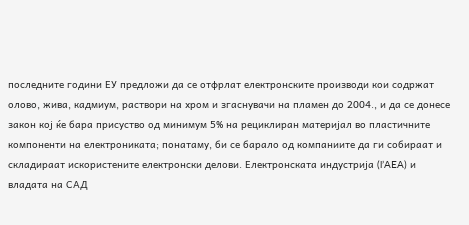последните години ЕУ предложи да се отфрлат електронските производи кои содржат олово, жива, кадмиум, раствори на хром и згаснувачи на пламен до 2004., и да се донесе закон кој ќе бара присуство од минимум 5% на рециклиран материјал во пластичните компоненти на електрониката; понатаму, би се барало од компаниите да ги собираат и складираат искористените електронски делови. Електронската индустрија (l’AEA) и владата на САД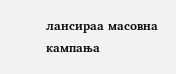лансираа масовна кампања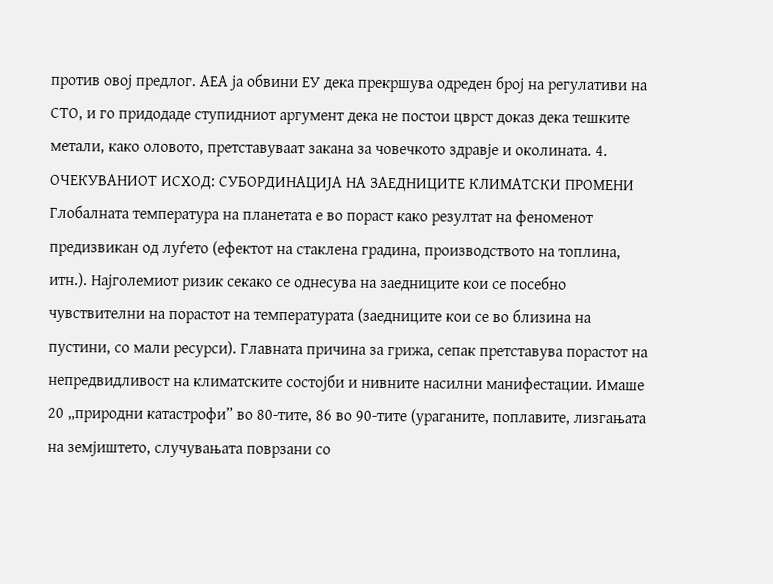против овој предлог. АЕА ја обвини ЕУ дека прекршува одреден број на регулативи на СТО, и го придодаде ступидниот аргумент дека не постои цврст доказ дека тешките метали, како оловото, претставуваат закана за човечкото здравје и околината. 4. ОЧЕКУВАНИОТ ИСХОД: СУБОРДИНАЦИЈА НА ЗАЕДНИЦИТЕ КЛИМАТСКИ ПРОМЕНИ Глобалната температура на планетата е во пораст како резултат на феноменот предизвикан од луѓето (ефектот на стаклена градина, производството на топлина, итн.). Најголемиот ризик секако се однесува на заедниците кои се посебно чувствителни на порастот на температурата (заедниците кои се во близина на пустини, со мали ресурси). Главната причина за грижа, сепак претставува порастот на непредвидливост на климатските состојби и нивните насилни манифестации. Имаше 20 „природни катастрофи” во 80-тите, 86 во 90-тите (ураганите, поплавите, лизгањата на земјиштето, случувањата поврзани со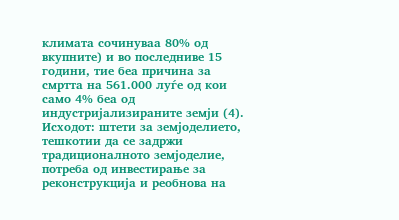климата сочинуваа 80% од вкупните) и во последниве 15 години, тие беа причина за смртта на 561.000 луѓе од кои само 4% беа од индустријализираните земји (4). Исходот: штети за земјоделието, тешкотии да се задржи традиционалното земјоделие, потреба од инвестирање за реконструкција и реобнова на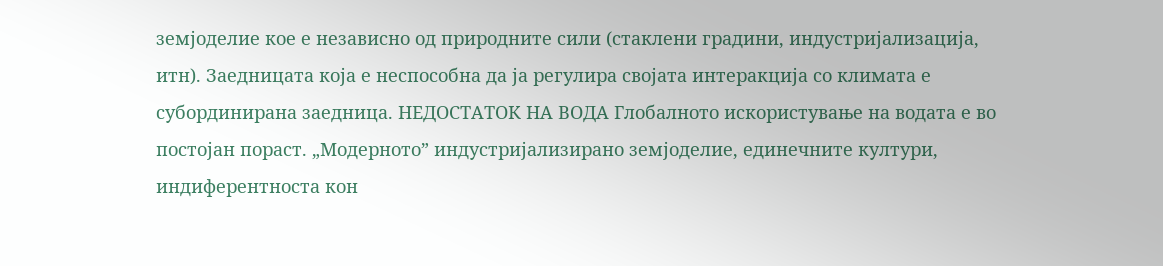земјоделие кое е независно од природните сили (стаклени градини, индустријализација, итн). Заедницата која е неспособна да ја регулира својата интеракција со климата е субординирана заедница. НЕДОСТАТОК НА ВОДА Глобалното искористување на водата е во постојан пораст. „Модерното” индустријализирано земјоделие, единечните култури, индиферентноста кон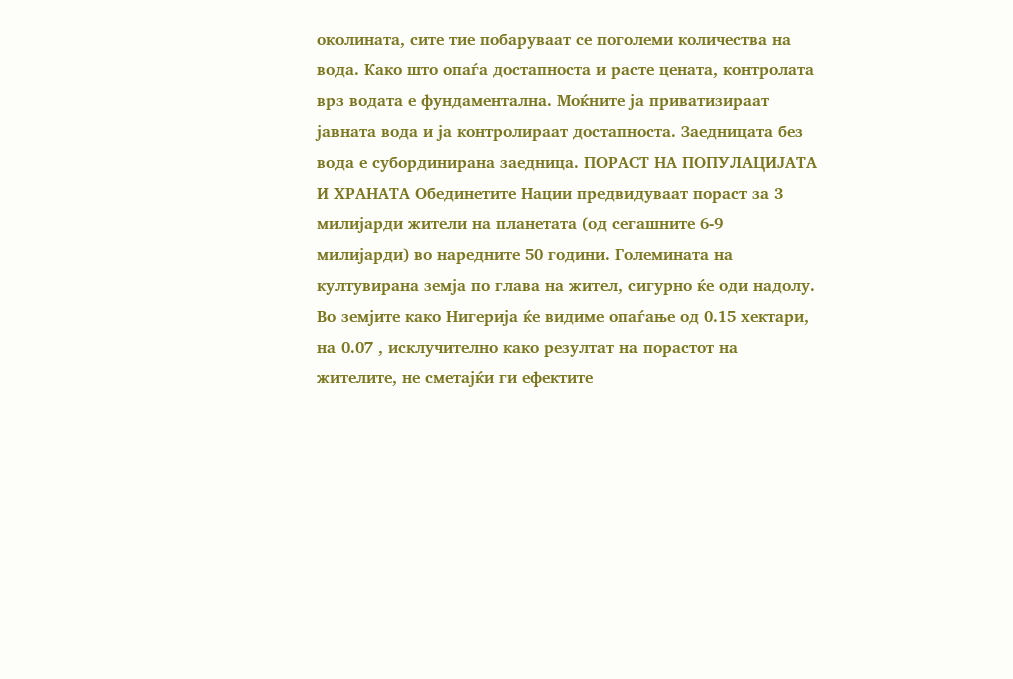околината, сите тие побаруваат се поголеми количества на вода. Како што опаѓа достапноста и расте цената, контролата врз водата е фундаментална. Моќните ја приватизираат јавната вода и ја контролираат достапноста. Заедницата без вода е субординирана заедница. ПОРАСТ НА ПОПУЛАЦИЈАТА И ХРАНАТА Обединетите Нации предвидуваат пораст за 3 милијарди жители на планетата (од сегашните 6-9 милијарди) во наредните 50 години. Големината на култувирана земја по глава на жител, сигурно ќе оди надолу. Во земјите како Нигерија ќе видиме опаѓање од 0.15 хектари, на 0.07 , исклучително како резултат на порастот на жителите, не сметајќи ги ефектите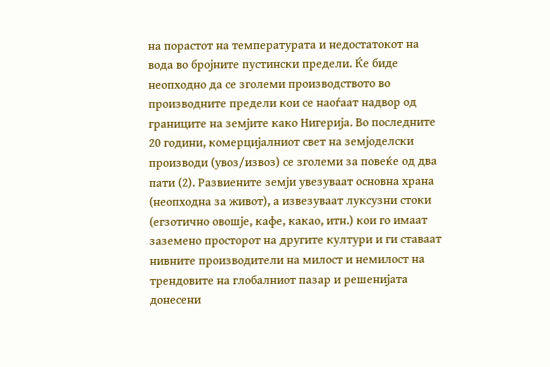на порастот на температурата и недостатокот на вода во бројните пустински предели. Ќе биде неопходно да се зголеми производството во производните предели кои се наоѓаат надвор од границите на земјите како Нигерија. Во последните 20 години, комерцијалниот свет на земјоделски производи (увоз/извоз) се зголеми за повеќе од два пати (2). Развиените земји увезуваат основна храна (неопходна за живот), а извезуваат луксузни стоки (егзотично овошје, кафе, какао, итн.) кои го имаат заземено просторот на другите култури и ги ставаат нивните производители на милост и немилост на трендовите на глобалниот пазар и решенијата донесени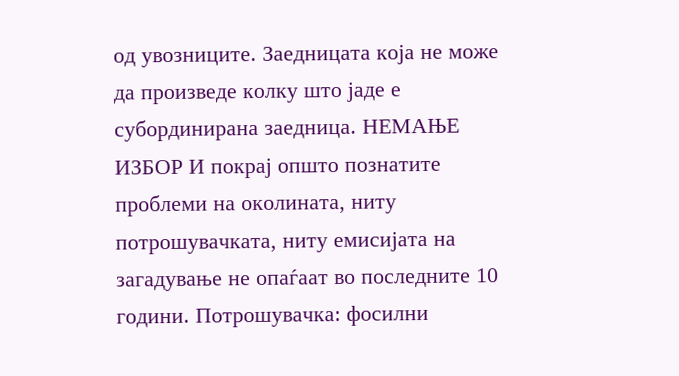од увозниците. Заедницата која не може да произведе колку што јаде е субординирана заедница. НЕМАЊЕ ИЗБОР И покрај општо познатите проблеми на околината, ниту потрошувачката, ниту емисијата на загадување не опаѓаат во последните 10 години. Потрошувачка: фосилни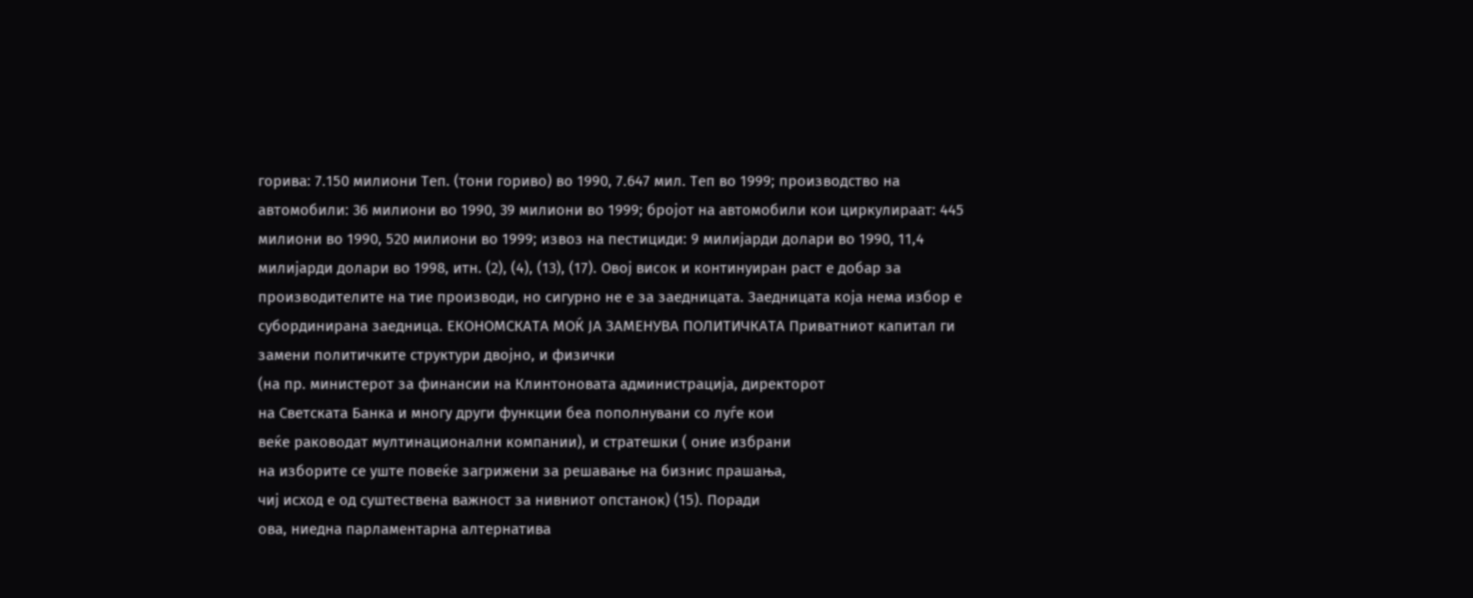горива: 7.150 милиони Теп. (тони гориво) во 1990, 7.647 мил. Теп во 1999; производство на автомобили: 36 милиони во 1990, 39 милиони во 1999; бројот на автомобили кои циркулираат: 445 милиони во 1990, 520 милиони во 1999; извоз на пестициди: 9 милијарди долари во 1990, 11,4 милијарди долари во 1998, итн. (2), (4), (13), (17). Овој висок и континуиран раст е добар за производителите на тие производи, но сигурно не е за заедницата. Заедницата која нема избор е субординирана заедница. ЕКОНОМСКАТА МОЌ ЈА ЗАМЕНУВА ПОЛИТИЧКАТА Приватниот капитал ги замени политичките структури двојно, и физички
(на пр. министерот за финансии на Клинтоновата администрација, директорот
на Светската Банка и многу други функции беа пополнувани со луѓе кои
веќе раководат мултинационални компании), и стратешки ( оние избрани
на изборите сe уште повеќе загрижени за решавање на бизнис прашања,
чиј исход е од суштествена важност за нивниот опстанок) (15). Поради
ова, ниедна парламентарна алтернатива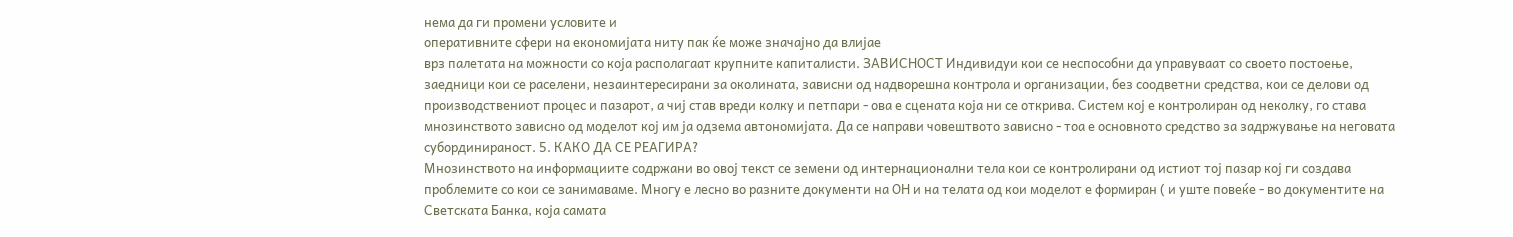нема да ги промени условите и
оперативните сфери на економијата ниту пак ќе може значајно да влијае
врз палетата на можности со која располагаат крупните капиталисти. ЗАВИСНОСТ Индивидуи кои се неспособни да управуваат со своето постоење, заедници кои се раселени, незаинтересирани за околината, зависни од надворешна контрола и организации, без соодветни средства, кои се делови од производствениот процес и пазарот, а чиј став вреди колку и петпари - ова е сцената која ни се открива. Систем кој е контролиран од неколку, го става мнозинството зависно од моделот кој им ја одзема автономијата. Да се направи човештвото зависно - тоа е основното средство за задржување на неговата субординираност. 5. КАКО ДА СЕ РЕАГИРА?
Мнозинството на информациите содржани во овој текст се земени од интернационални тела кои се контролирани од истиот тој пазар кој ги создава проблемите со кои се занимаваме. Многу е лесно во разните документи на ОН и на телата од кои моделот е формиран ( и уште повеќе - во документите на Светската Банка, која самата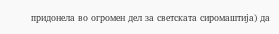придонела во огромен дел за светската сиромаштија) да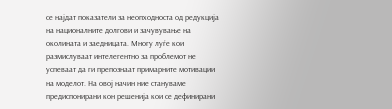се најдат показатели за неопходноста од редукција на националните долгови и зачувување на околината и заедницата. Многу луѓе кои размислуваат интелегентно за проблемот не успеваат да ги препознаат примарните мотивации на моделот. На овој начин ние стануваме предиспонирани кон решенија кои се дефинирани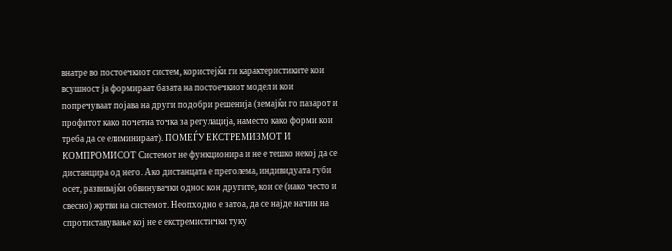внатре во постоечкиот систем, користејќи ги карактеристиките кои всушност ја формираат базата на постоечкиот модел и кои попречуваат појава на други подобри решенија (земајќи го пазарот и профитот како почетна точка за регулација, наместо како форми кои треба да се елиминираат). ПОМЕЃУ ЕКСТРЕМИЗМОТ И КОМПРОМИСОТ Системот не функционира и не е тешко некој да се дистанцира од него. Ако дистанцата е преголема, индивидуата губи осет, развивајќи обвинувачки однос кон другите, кои се (иако често и свесно) жртви на системот. Неопходно е затоа, да се најде начин на спротиставување кој не е екстремистички туку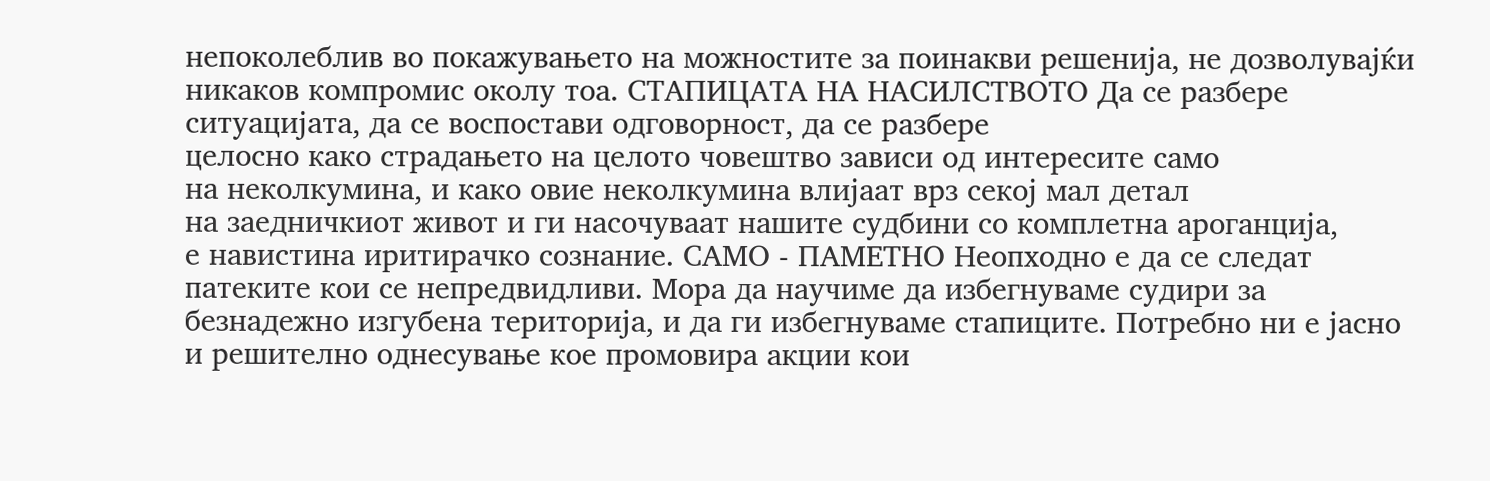непоколеблив во покажувањето на можностите за поинакви решенија, не дозволувајќи никаков компромис околу тоа. СТАПИЦАТА НА НАСИЛСТВОТО Да се разбере ситуацијата, да се воспостави одговорност, да се разбере
целосно како страдањето на целото човештво зависи од интересите само
на неколкумина, и како овие неколкумина влијаат врз секој мал детал
на заедничкиот живот и ги насочуваат нашите судбини со комплетна ароганција,
е навистина иритирачко сознание. САМО - ПАМЕТНО Неопходно е да се следат патеките кои се непредвидливи. Мора да научиме да избегнуваме судири за безнадежно изгубена територија, и да ги избегнуваме стапиците. Потребно ни е јасно и решително однесување кое промовира акции кои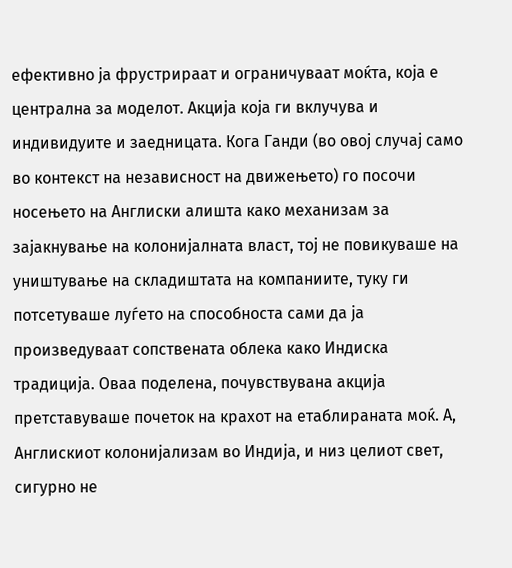ефективно ја фрустрираат и ограничуваат моќта, која е централна за моделот. Акција која ги вклучува и индивидуите и заедницата. Кога Ганди (во овој случај само во контекст на независност на движењето) го посочи носењето на Англиски алишта како механизам за зајакнување на колонијалната власт, тој не повикуваше на уништување на складиштата на компаниите, туку ги потсетуваше луѓето на способноста сами да ја произведуваат сопствената облека како Индиска традиција. Оваа поделена, почувствувана акција претставуваше почеток на крахот на етаблираната моќ. А, Англискиот колонијализам во Индија, и низ целиот свет, сигурно не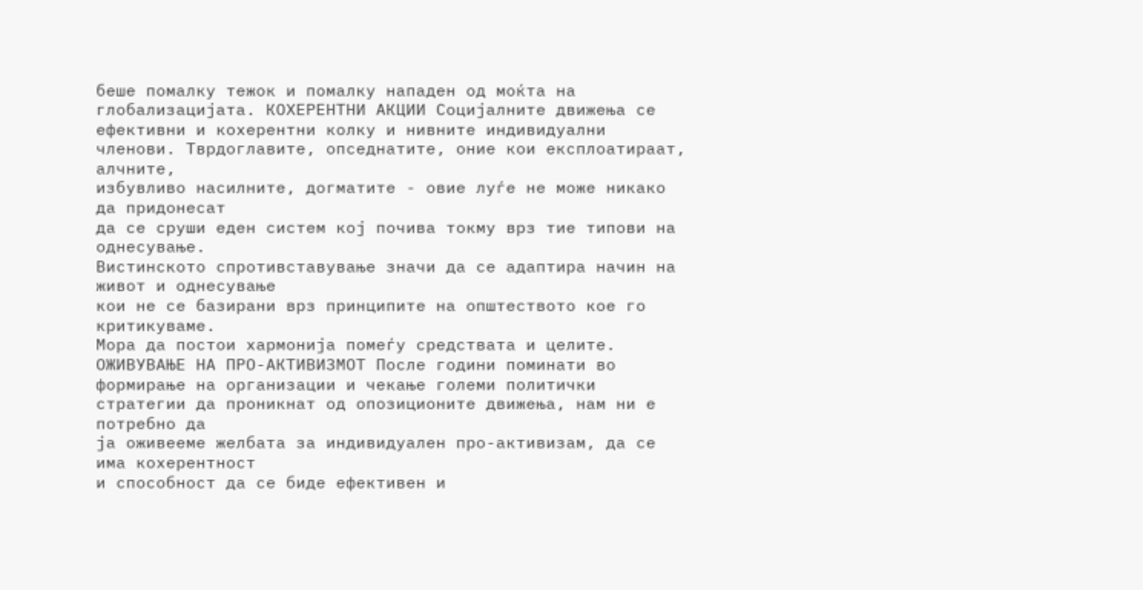беше помалку тежок и помалку нападен од моќта на глобализацијата. КОХЕРЕНТНИ АКЦИИ Социјалните движења се ефективни и кохерентни колку и нивните индивидуални
членови. Тврдоглавите, опседнатите, оние кои експлоатираат, алчните,
избувливо насилните, догматите - овие луѓе не може никако да придонесат
да се сруши еден систем кој почива токму врз тие типови на однесување.
Вистинското спротивставување значи да се адаптира начин на живот и однесување
кои не се базирани врз принципите на општеството кое го критикуваме.
Мора да постои хармонија помеѓу средствата и целите. ОЖИВУВАЊЕ НА ПРО-АКТИВИЗМОТ После години поминати во формирање на организации и чекање големи политички
стратегии да проникнат од опозиционите движења, нам ни е потребно да
ја оживееме желбата за индивидуален про-активизам, да се има кохерентност
и способност да се биде ефективен и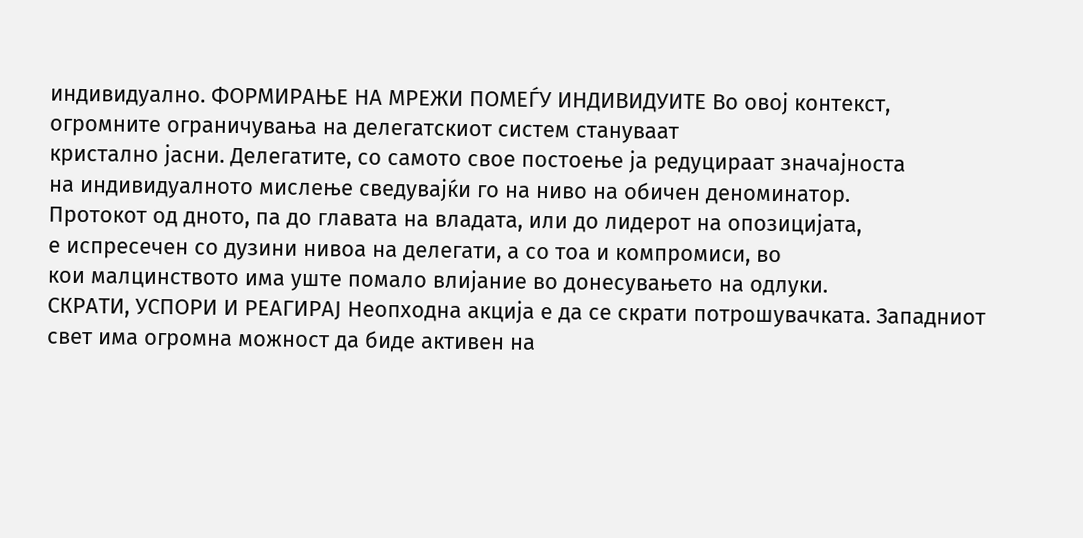индивидуално. ФОРМИРАЊЕ НА МРЕЖИ ПОМЕЃУ ИНДИВИДУИТЕ Во овој контекст, огромните ограничувања на делегатскиот систем стануваат
кристално јасни. Делегатите, со самото свое постоење ја редуцираат значајноста
на индивидуалното мислење сведувајќи го на ниво на обичен деноминатор.
Протокот од дното, па до главата на владата, или до лидерот на опозицијата,
е испресечен со дузини нивоа на делегати, а со тоа и компромиси, во
кои малцинството има уште помало влијание во донесувањето на одлуки.
СКРАТИ, УСПОРИ И РЕАГИРАЈ Неопходна акција е да се скрати потрошувачката. Западниот свет има огромна можност да биде активен на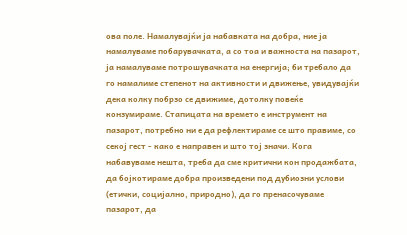ова поле. Намалувајќи ја набавката на добра, ние ја намалуваме побарувачката, а со тоа и важноста на пазарот, ја намалуваме потрошувачката на енергија; би требало да го намалиме степенот на активности и движење, увидувајќи дека колку побрзо се движиме, дотолку повеќе конзумираме. Стапицата на времето е инструмент на пазарот, потребно ни е да рефлектираме сe што правиме, со секој гест - како е направен и што тој значи. Кога набавуваме нешта, треба да сме критични кон продажбата, да бојкотираме добра произведени под дубиозни услови (етички, сoцијално, природно), да го пренасочуваме пазарот, да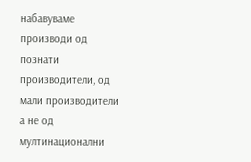набавуваме производи од познати производители, од мали производители а не од мултинационални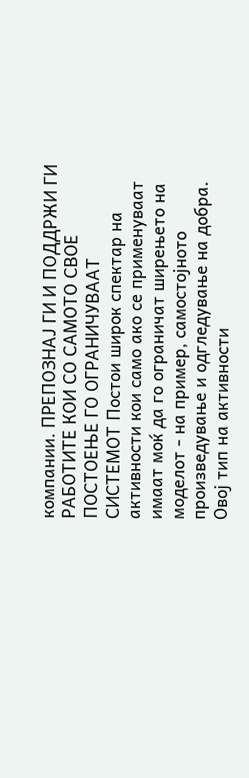компании. ПРЕПОЗНАЈ ГИ И ПОДДРЖИ ГИ РАБОТИТЕ КОИ СО САМОТО СВОЕ ПОСТОЕЊЕ ГО ОГРАНИЧУВААТ СИСТЕМОТ Постои широк спектар на активности кои само ако се применуваат имаат моќ да го ограничат ширењето на моделот - на пример, самостојното произведување и одгледување на добра. Овој тип на активности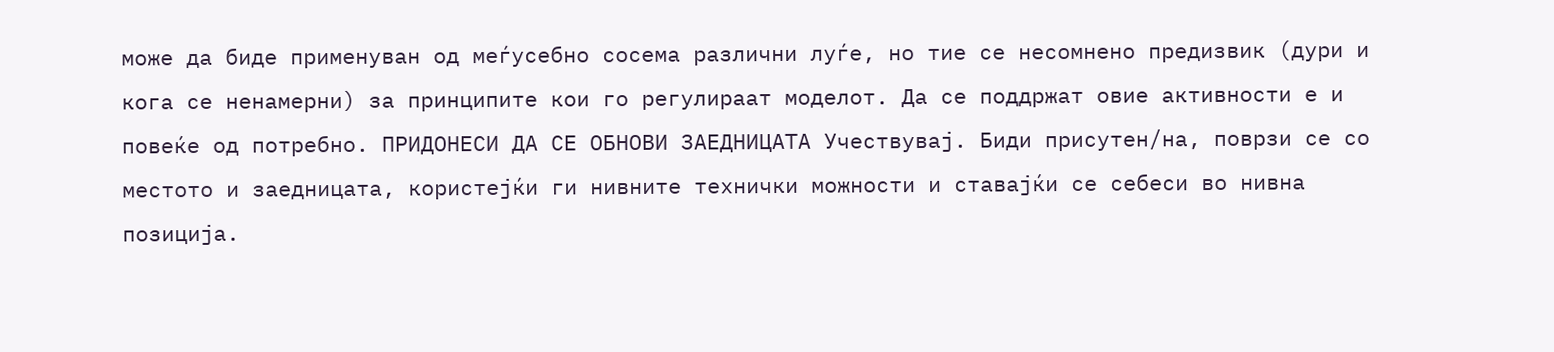може да биде применуван од меѓусебно сосема различни луѓе, но тие се несомнено предизвик (дури и кога се ненамерни) за принципите кои го регулираат моделот. Да се поддржат овие активности е и повеќе од потребно. ПРИДОНЕСИ ДА СЕ ОБНОВИ ЗАЕДНИЦАТА Учествувај. Биди присутен/на, поврзи се со местото и заедницата, користејќи ги нивните технички можности и ставајќи се себеси во нивна позиција.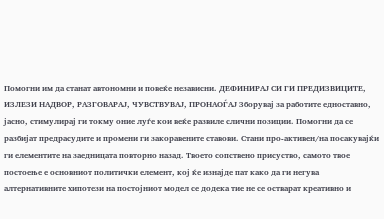Помогни им да станат автономни и повеќе независни. ДЕФИНИРАЈ СИ ГИ ПРЕДИЗВИЦИТЕ, ИЗЛЕЗИ НАДВОР, РАЗГОВАРАЈ, ЧУВСТВУВАЈ, ПРОНАОЃАЈ Зборувај за работите едноставно, јасно, стимулирај ги токму оние луѓе кои веќе развиле слични позиции. Помогни да се разбијат предрасудите и промени ги закоравените ставови. Стани про-активен/на посaкувајќи ги елементите на заедницата повторно назад. Твоето сопствено присуство, самото твое постоење е основниот политички елемент, кој ќе изнајде пат како да ги негува алтернативните хипотези на постојниот модел се додека тие не се остварат креативно и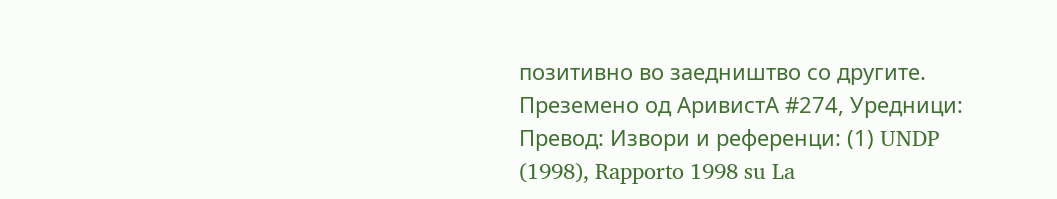позитивно во заедништво со другите. Преземено од АривистА #274, Уредници: Превод: Извори и референци: (1) UNDP (1998), Rapporto 1998 su La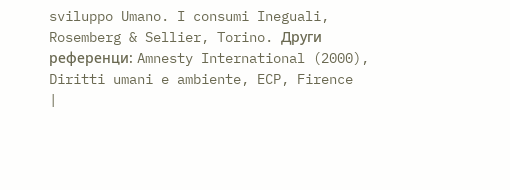sviluppo Umano. I consumi Ineguali,
Rosemberg & Sellier, Torino. Други референци: Amnesty International (2000), Diritti umani e ambiente, ECP, Firence
|